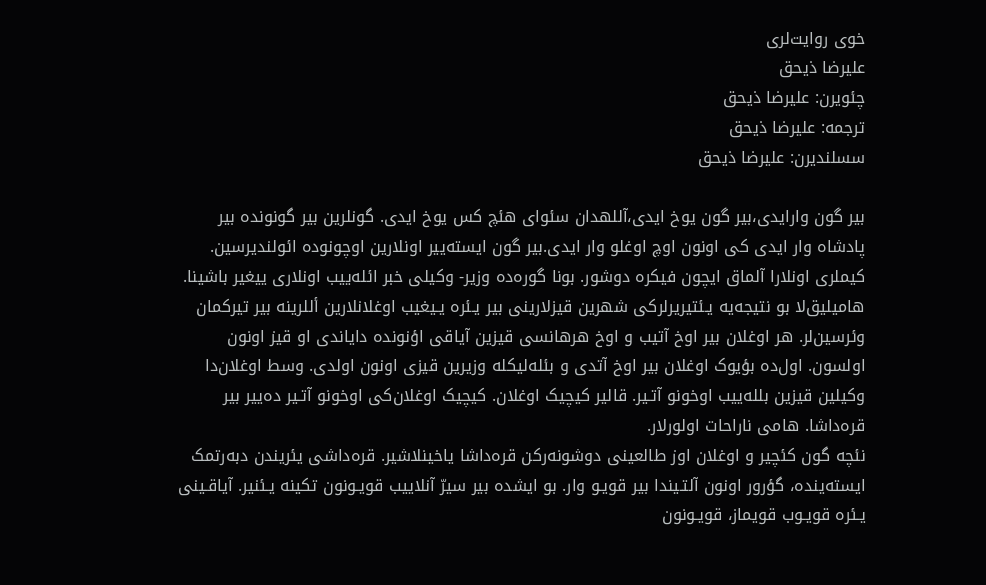خوی روایت‌لری
علیرضا ذیحق
چئویرن: علیرضا ذیحق
ترجمه: علیرضا ذیحق
سسلندیرن: علیرضا ذیحق

بیر گون وارایدی،بیر گون یوخ ایدی،آللهدان سئوای هئچ کس یوخ ایدی. گونلرین بیر گونونده بیر پادشاه وار ایدی کی اونون اوچ اوغلو وار ایدی.بیر گون ایسته‌ییر اونلارین اوچونوده ائولندیرسین. کیملری اونلارا آلماق ایچون فیکره دوشور. بونا گوره‌ده وزیر- وکیلی خبر ائله‌ییب اونلاری ییغیر باشینا. هامیلیق‌لا بو نتیجه‌یه یـئتیریرلرکی شهرین قیزلارینی بیر یـئره یـیغیب اوغلانلارین أللرینه بیر تیرکمان وئرسین‌لر. هر اوغلان بیر اوخ آتیب و اوخ هرهانسی قیزین آیاقی اؤنونده دایاندی او قیز اونون اولسون. اول‌ده بؤیوک اوغلان بیر اوخ آتدی و بئله‌لیکله وزیرین قیزی اونون اولدی. وسط اوغلان‌دا وکیلین قیزین بلله‌ییب اوخونو آتـیر. قالیر کیچیک اوغلان. کیچیک اوغلان‌کی اوخونو آتـیر ده‌ییر بیر قره‌داشا. هامی ناراحات اولورلار.
نئچه گون کئچیر و اوغلان اوز طالعینی دوشونه‌رکن قره‌داشا یاخینلاشیر. قره‌داشی یئریندن دبه‌رتمک ایسته‌ینده، گؤرور اونون آلتـیندا بیر قویـو ‌وار. بو ایشده بیر سیرّ آنلاییب قویـونون تکینه یـئنیر. آیاقـینی یـئره قویـوب قویماز، قویـونون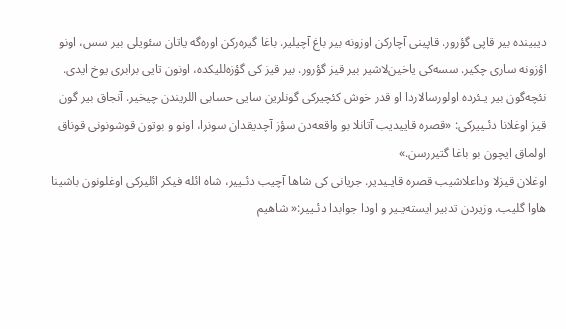دیبینده بیر قاپی گؤرور. قاپینی آچار‌کن اوزونه بیر باغ آچیلیر. باغا گیره‌رکن اوره‌گه یاتان سئویلی بیر سس، اونو اؤزونه ساری چکیر. سسه‌کی یاخین‌لاشیر بیر قیز گؤرور. بیر قیز کی گؤزه‌للیکده، اونون تایی برابری یوخ ایدی. نئچه‌گون بیر یـئرده اولورسالاردا او قدر خوش کئچیرکی گونلرین سایی حسابی اللریندن چیخیر. آنجاق بیر گون قیز اوغلانا دئـییرکی: «قصره قاییدیب آتانلا بو واقعه‌دن سؤز آچدیقدان سونرا، اونو و بوتون قوشونونی قوناق اولماق ایچون بو باغا گتیررسن.»
اوغلان قیزلا وداعلاشیب قصره قایـیدیر. جریانی کی شاها آچیب دئـییر، شاه ائله فیکر ائلیرکی اوغلونون باشینا هاوا گلیب. وزیردن تدبیر ایسته‌یـیر و اودا جوابدا دئـییر:« شاهیم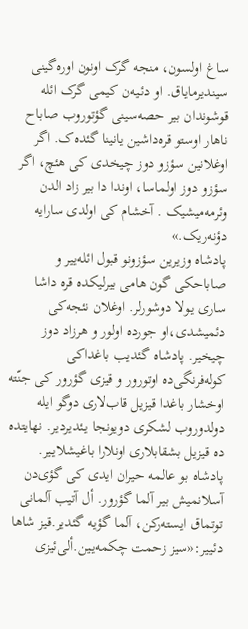ساغ اولسون، منجه گرک اونون اوره‌گینی سیندیرمایاق. او دئـیه‌ن کیمی گرک ائله قوشوندان بیر حصه‌سینی گؤتوروب صاباح ناهار اوستو قره‌داشین یانینا گئده‌ک. اگر اوغلانین سؤزو دوز چیخدی کی هئچ، اگر سؤزو دوز اولماسا، اوندا دا بیر زاد الدن وئرمه‌میشیک . آخشام کی اولدی سارایه دؤنه‌ریک.»
پادشاه وزیرین سؤزونو قبول ائله‌ییر و صاباحکی گون هامی بیرلیکده قره داشا ساری یـولا دوشورلر. اوغلان نئجه‌کی دئمیشدی،او جورده اولور و هرزاد دوز چیخیر. پادشاه گئدیب باغداکی کوله‌فرنگی‌ده اوتورور و قیزی گؤرور کی جنّته اوخشار باغدا قیزیل قاب‌لاری دوگو ایله دولدوروب لشکری دویونجا یـئدیردیر. نهایتده ده قیزیل بشقابلاری اونلارا باغیشلایـیر.
پادشاه بو عالمه حیران ایدی کی گؤی‌دن آسلانمیش بیر آلما گؤرور. أل آتیب آلمانی توتماق ایسته‌رکن، آلما گؤیه گئدیر.قیز شاها دئـییر:«سیز زحمت چکمه‌یـین.ألی‌ئیزی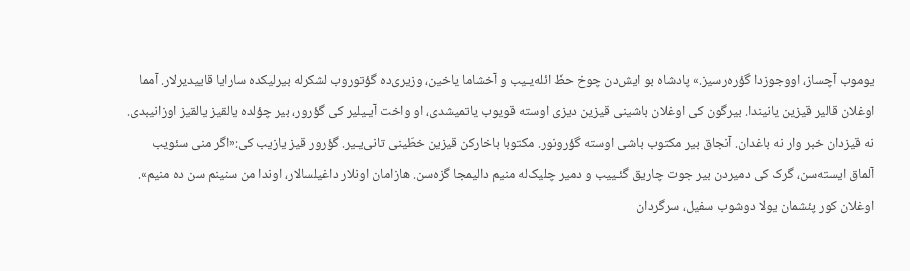یوموب آچساز، اووجوزدا گؤره‌رسیز.» پادشاه بو ایش‌دن چوخ حظّ ائله‌یـیب و آخشاما یاخین، وزیری‌ده گؤتوروب لشکرله بیرلیکده سارایا قاییدیرلار. آمما اوغلان قالیر قیزین یانیندا. بیرگون کی اوغلان باشینی قیزین دیزی‌ اوسته قویوب یاتمیشدی، او واخت آیـیلیر کی گؤرور، بیر چؤلده یالقیز یالقیز اوزانیبدی. نه قیزدان خبر وار نه باغدان. آنجاق بیر مکتوب باشی اوسته گؤرونور. مکتوبا باخارکن قیزین خطّینی تانی‌یـیر. گؤرور قیز یازیب کی:«اگر منی سئویب آلماق ایسته‌سن، گرک کی دمیردن بیر جوت چاریق گئـییب و دمیر چلیک‌له منیم دالیمجا گزه‌سن. هازامان اونلار داغیلسالار، اوندا من سنینم سن ده منیم».
اوغلان کور پئشمان یولا دوشوب سفیل، سرگردان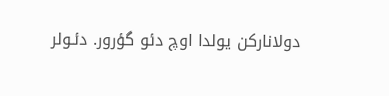دولانارکن یولدا اوچ دئو گؤرور. دئـولر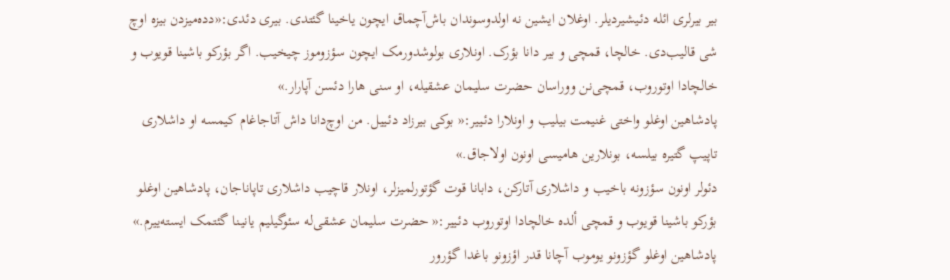بیر بیرلری ائله دئـیشیردیلر. اوغلان ایشین نه اولدوسوندان باش‌آچماق ایچون یاخینا گئتدی. بیری دئدی:«دده‌میزدن بیزه اوچ شی قالیب‌دی. خالچا، قمچی و بیر دانا بؤرک. اونلاری بولوشدورمک ایچون سؤزوموز چیخیب. اگر بؤرکو باشینا قویوب و خالچادا اوتوروب، قمچی‌نن ووراسان حضرت سلیمان عشقیله، او سنی هارا دئسن آپارار.»
پادشاهین اوغلو واختی غنیمت بیلیب و اونلارا دئـییر:« بوکی بیرزاد دئـییل. من اوچ‌دانا داش آتاجاغام کیمسه او داشلاری تاپیپ گتیره بیلسه، بونلارین هامیسی اونون اولاجاق.»
دئولر اونون سؤزونه باخیب و داشلاری آتارکن، دابانا قوت گؤتورلمیزلر، اونلار قاچیب داشلاری تاپاناجان، پادشاهین اوغلو بؤرکو باشینا قویوب و قمچی ألده خالچادا اوتوروب دئـییر:« حضرت سلیمان عشقی‌له سئوگیلیم یانیـنا گئتمک ایسته‌ییرم.»
پادشاهین اوغلو گؤزونو یوموب آچانا قدر اؤزونو باغدا گؤرور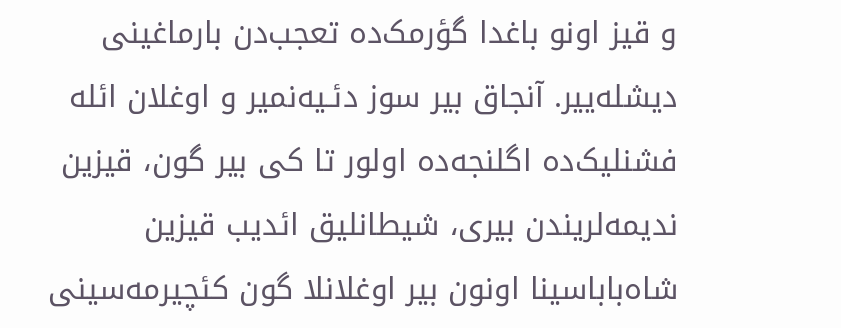و قیز اونو باغدا گؤرمک‌ده تعجب‌دن بارماغینی دیشله‌ییر. آنجاق بیر سوز دئـیه‌نمیر و اوغلان ائله فشنلیک‌ده اگلنجه‌ده اولور تا کی بیر گون، قیزین ندیمه‌لریندن بیری، شیطانلیق ائدیب قیزین شاه‌باباسینا اونون بیر اوغلانلا گون کئچیرمه‌سینی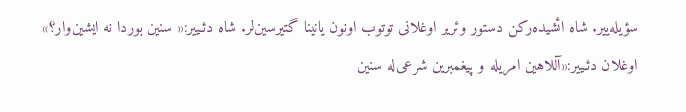سؤیله‌ییر. شاه ائشیده‌رکن دستور وئریر اوغلانی توتوب اونون یانینا گتیرسین‌لر. شاه دئـییر:« سنین‌‌‌ بوردا نه ایشین‌وار؟»
اوغلان دئـییر:«آللاهین امریله و پیغمبرین شرعی‌له سنین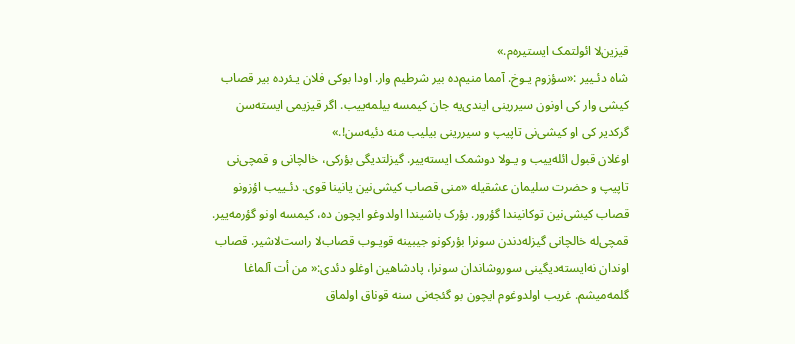قیزین‌لا ائولتمک ایستیره‌م.»
شاه دئـییر :«سؤزوم یـوخ. آمما منیم‌ده بیر شرطیم وار. اودا بوکی فلان یـئرده بیر قصاب کیشی وار کی اونون سیررینی ایندی‌یه جان کیمسه بیلمه‌ییب. اگر قیزیمی ایسته‌سن گرکدیر کی او کیشی‌نی تاپیپ و سیررینی بیلیب منه دئیه‌سن!.»
اوغلان قبول ائله‌ییب و یـولا دوشمک ایسته‌ییر. گیزلتدیگی بؤرکی، خالچانی و قمچی‌نی تاپیپ و حضرت سلیمان عشقیله «منی قصاب کیشی‌نین یانینا قوی. دئـییب اؤزونو قصاب کیشی‌نین توکانیندا گؤرور. بؤرک باشیندا اولدوغو ایچون ده، کیمسه اونو گؤرمه‌ییر. قمچی‌له خالچانی گیزله‌دندن سونرا بؤرکونو جیبینه قویـوب قصاب‌لا راست‌لاشیر. قصاب اوندان نه‌ایسته‌دیگینی سوروشاندان سونرا، پادشاهین اوغلو دئدی:« من أت آلماغا گلمه‌میشم. غریب اولدوغوم ایچون بو گئجه‌نی سنه قوناق اولماق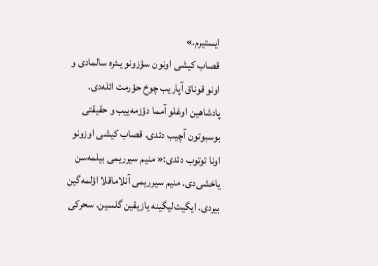ایستیر‌م.»
قصاب کیشی اونون سؤزونو یـئره سالمادی و اونو قوناق آپاریب چوخ حؤرمت ائله‌دی. پادشاهین اوغلو آمما دؤزمه‌ییب و حقیقتی بوسبوتون آچیب دئدی. قصاب کیشی اوزونو اونا توتوب دئدی:« منیم سیرریمی بیلمه‌سن یاخشی‌دی. منیم سیرریمی آنلاماقلا اؤلمه‌گین بیردی. ایگیت‌لیگینه یازیقین گلسین. سحرکی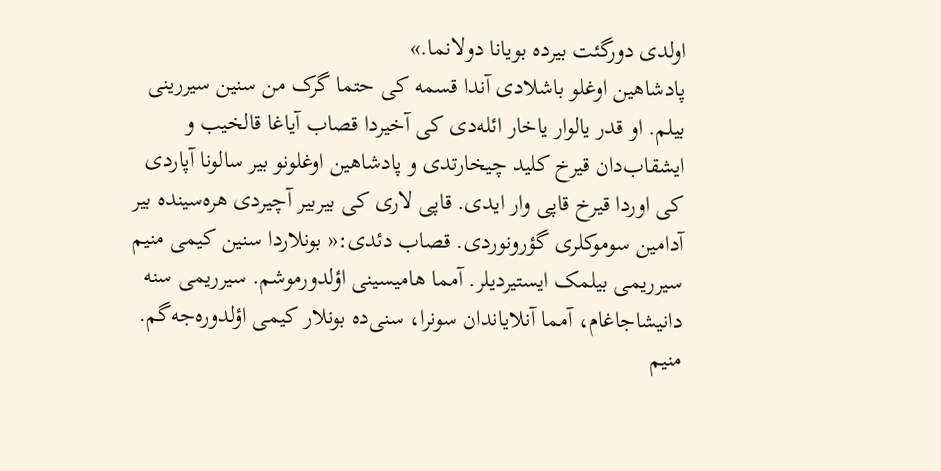اولدی دورگئت بیرده بویانا دولانما.»
پادشاهین اوغلو باشلادی آندا قسمه کی حتما گرک من سنین سیررینی بیلم. او قدر یالوار یاخار ائله‌دی کی آخیردا قصاب آیاغا قالخیب و ایشقاب‌دان قیرخ کلید چیخارتدی و پادشاهین اوغلونو بیر سالونا آپاردی کی اوردا قیرخ قاپی وار ایدی. قاپی لاری کی بیربیر آچیردی هره‌سینده بیر آدامین سوموکلری گؤرونوردی. قصاب دئدی:« بونلاردا سنین کیمی منیم سیرریمی بیلمک ایستیردیلر. آمما هامیسینی اؤلدورموشم. سیرریمی سنه دانیشاجاغام، آمما آنلایاندان سونرا، سنی‌ده بونلار کیمی اؤلدوره‌جه‌گم. منیم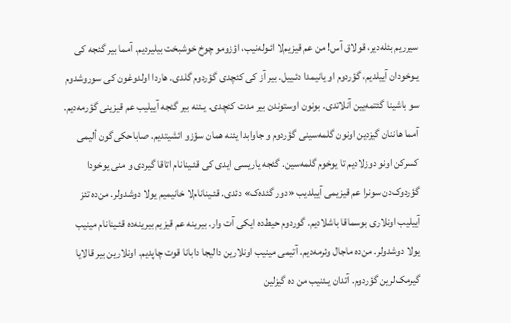سیرریم بئله‌دیر، قولاق آس! من عم قیزیم‌لا ائـوله‌نیب، اؤزومو چوخ خوشبخت بیلیردیم. آمما بیر گئجه کی یـوخودان آییلدیم، گؤردوم او یانیمدا دئـییل. بیر آز کی کئچدی گؤردوم گلدی. هاردا اولدوغون کی سوروشدوم سو باشینا گئتمه‌یین آنلاتدی. بونون اوستوندن بیر مدت کئچدی. یـئنه بیر گئجه آییلیب عم قیزینی گؤرمه‌دیم. آمما هاننان گیزدین اونون گلمه‌سینی گؤردوم و جاوابدا یئنه همان سؤزو ائشیتدیم. صاباحکی‌گون ألیمی کسر‌کن اونو دوزلادیم تا یوخوم گلمه‌سین. گئجه یاریسی ایدی کی قئـینانام اتاقا گیردی و منی یوخودا گؤردوک‌دن سونرا عم قیزیمی آییلدیب «دور گئده‌ک» دئدی. قئـینانام‌لا خانیمیم یولا دوشدولر. من‌ده تئز آییلیب اونلاری بوسماقا باشلادیم. گوردوم حیط‌ده ایکی آت وار. بیرینه عم قیزیم بیرینه‌ده قئـینانام مینیب یولا دوشدولر. من‌ده ماجال وئرمه‌دیم. آتیمی مینیب اونلارین دالیجا دابانا قوت چاپدیم. اونلارین بیر قالایا گیرمک‌لرین گؤردوم. آتدان یـئنیب من ده گیزلین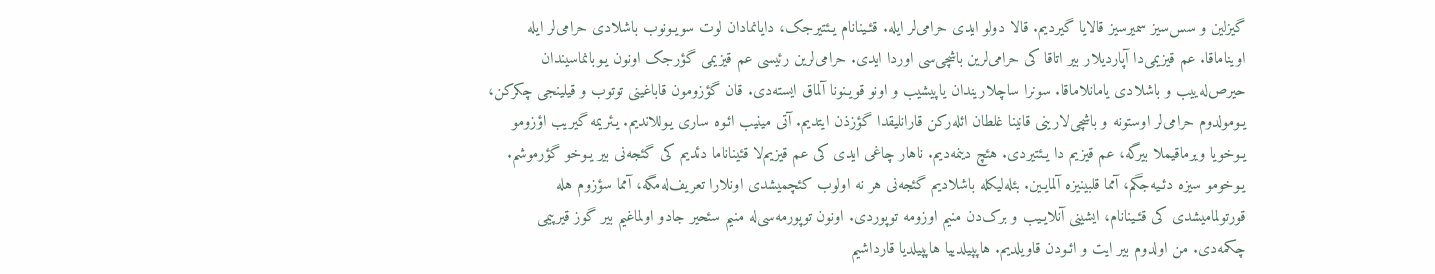گیزلین و سس‌سیز سمیرسیز قالایا گیردیم. قالا دولو ایدی حرامی‌لر ایله. قئـینانام یـئتیرجک، دایانمادان لوت سویـونوب باشلادی حرامی‌لر ایله اویناماقا. عم قیزیمی‌دا آپاردیلار بیر اتاقا کی حرامی‌لرین باشچی‌سی اوردا ایدی. حرامی‌لرین رئیسی عم قیزیمی گؤرجک اونون یـوبانماسیندان حیرص‌له‌ییب و باشلادی یامانلاماقا. سونرا ساچلاریندان یاپیشیب و اونو قویـنونا آلماق ایسته‌دی. قان گؤزومون قاباغینی توتوب و قیلینجی چکرکن، یـومولدوم حرامی‌لر اوستونه و باشچی‌لارینی قانینا غلطان ائله‌رکن قارانلیقدا گؤزذن ایتدیم. آتی مینیب ائـوه ساری یـوللاندیم. یـئریمه گیریب اؤزومو یـوخویا ویرماقیملا بیرگه، عم قیزیم دا یـئتیردی. هئچ دینمه‌دیم. ناهار چاغی ایدی کی عم قیزیم‌لا قئیناناما دئدیم کی گئجه‌نی بیر یـوخو گؤرموشم. یـوخومو سیزه دئـیه‌جگم، آمما قلبینیزه آلمایـین. بئله‌لیکله باشلادیم گئجه‌نی هر نه اولوب کئچمیشدی اونلارا تعریف‌له‌مگه، آمما سؤزوم هله قورتولمامیشدی کی قئـینانام، ایشینی آنلایـیب و برک‌دن منیم اوزومه توپوردی. اونون توپورمه‌سی‌له منیم سئحیر جادو اولماغیم بیر گوز قیرپیمی چکمه‌دی. من اولدوم بیر ایت و ائـودن قاویلدیم. هاپپیلد‌ییا هاپپیلد‌یا قارداشیم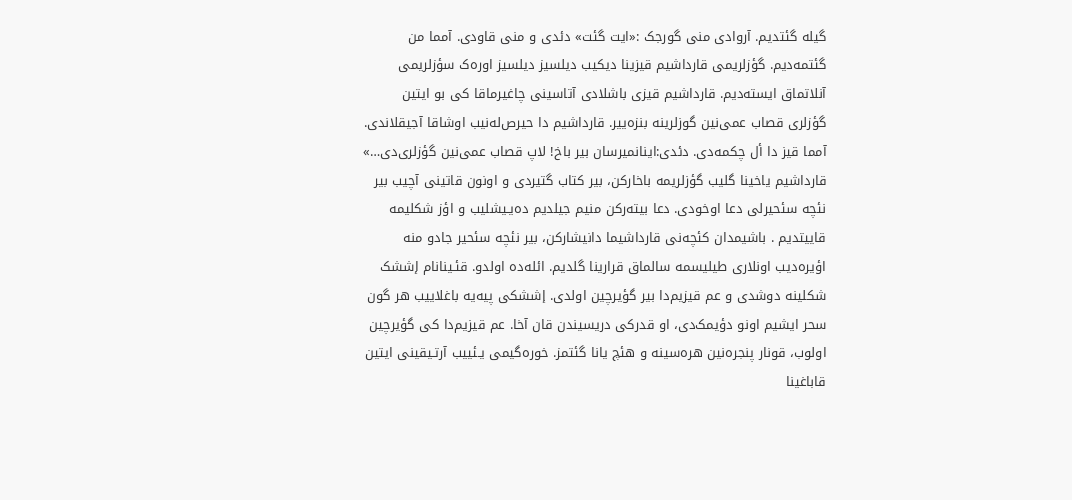گیله گئتدیم. آروادی منی گورجک :«ایت گئت» دئدی و منی قاودی. آمما من گئتمه‌دیم. گؤزلریمی قارداشیم قیزینا دیکیب دیلسیز دیلسیز اوره‌ک سؤزلریمی آنلاتماق ایسته‌دیم. قارداشیم قیزی باشلادی آتاسینی چاغیرماقا کی بو ایتین گؤزلری قصاب عمی‌نین گوزلرینه بنزه‌ییر. قارداشیم دا حیرص‌له‌نیب اوشاقا آجیقلاندی. آمما قیز دا أل چکمه‌دی. دئدی:اینانمیرسان بیر باخ! لاپ قصاب عمی‌نین گؤزلری‌دی…» قارداشیم یاخینا گلیب گؤزلریمه باخارکن، بیر کتاب گتیردی و اونون قاتینی آچیب بیر نئچه سئحیرلی دعا اوخودی. دعا بیته‌رکن منیم جیلدیم ده‌یـیشلیب و اؤز شکلیمه قاییتدیم . باشیمدان کئچه‌نی قارداشیما دانیشارکن، بیر نئچه سئحیر جادو منه اؤیره‌دیب اونلاری طیلیسمه سالماق قرارینا گلدیم. ائله‌ده اولدو. قئـینانام إششک شکلینه دوشدی و عم قیزیم‌دا بیر گؤیرچین اولدی. إششکی پیه‌یه باغلاییب هر گون سحر ایشیم اونو دؤیمک‌دی، او قدرکی دریسیندن قان آخا. عم قیزیم‌دا کی گؤیرچین اولوب، قونار پنجره‌نین هره‌سینه و هئچ یانا گئتمز. خوره‌گیمی یـئییب آرتـیقینی ایتین قاباغینا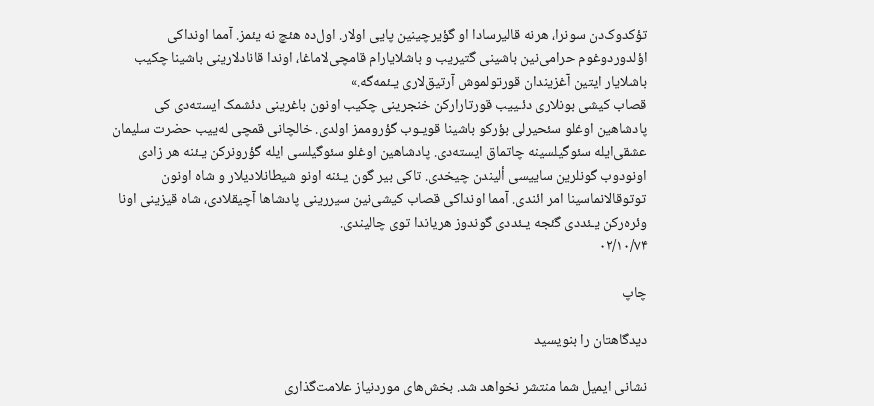تؤکدوک‌دن سونرا، هرنه قالیرسادا او گؤیرچینین پایی اولار. اول‌ده هئچ نه یئمز. آمما اونداکی اؤلدوردوغوم حرامی‌نین باشینی گتیریب و باشلایارام قامچی‌لاماغا، اوندا قانادلارینی باشینا چکیب باشلایار ایتین آغزیندان قورتولموش آرتیق‌لاری یـئمه‌گه.»
قصاب کیشی بونلاری دئـییب قورتارارکن خنجرینی چکیب اونون باغرینی دئشمک ایسته‌دی کی پادشاهین اوغلو سئحیرلی بؤرکو باشینا قویـوب گؤروممز اولدی. خالچانی قمچی ‌له‌ییب حضرت سلیمان عشقی‌ایله سئوگیلسینه چاتماق ایسته‌دی. پادشاهین اوغلو سئوگیلسی ایله گؤرو‌نرکن یـئنه هر زادی اونودوب گونلرین ساییسی ألیندن چیخدی. تاکی بیر گون یـئنه اونو شیطانلادیلار و شاه اونون توتوقالانماسینا امر ائندی. آمما اونداکی قصاب کیشی‌نین سیررینی پادشاها آچیقلادی، شاه قیزینی اونا وئره‌رکن یـئددی گئجه یـئددی گوندوز هریاندا توی چالیندی.
۰۲/۱۰/۷۴

چاپ

دیدگاهتان را بنویسید

نشانی ایمیل شما منتشر نخواهد شد. بخش‌های موردنیاز علامت‌گذاری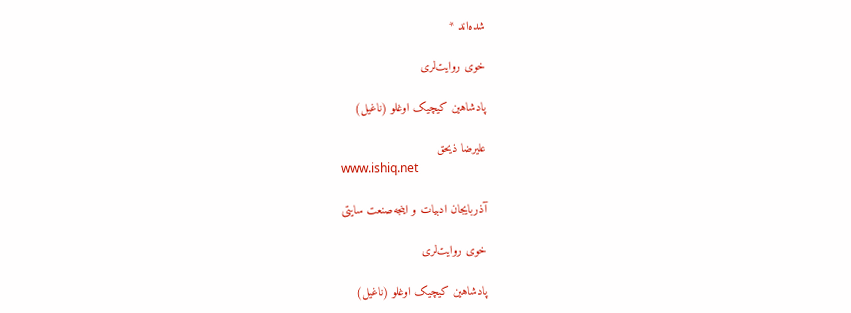شده‌اند *

خوی روایت‌لری

پادشاهین کیچیک اوغلو (ناغیل)

علیرضا ذیحق
www.ishiq.net

آذربایجان ادبیات و اینجه‌صنعت سایتی

خوی روایت‌لری

پادشاهین کیچیک اوغلو (ناغیل)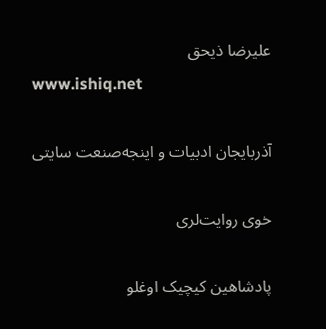علیرضا ذیحق
www.ishiq.net

آذربایجان ادبیات و اینجه‌صنعت سایتی

خوی روایت‌لری

پادشاهین کیچیک اوغلو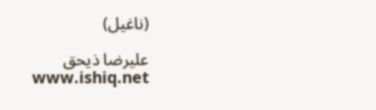(ناغیل)

علیرضا ذیحق
www.ishiq.net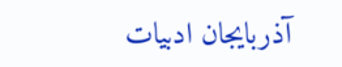آذربایجان ادبیات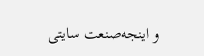و اینجه‌صنعت سایتی